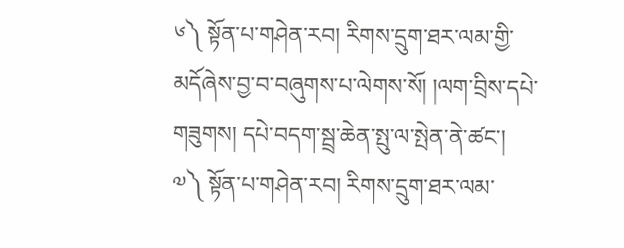༦༽ སྟོན་པ་གཤེན་རབ། རིགས་དྲུག་ཐར་ལམ་གྱི་མདོཞེས་བྱ་བ་བཞུགས་པ་ལེགས་སོ། །ལག་བྲིས་དཔེ་གཟུགས། དཔེ་བདག་སྦྲ་ཆེན་སྤུ་ལ་སྤེན་ནེ་ཚང་།
༧༽ སྟོན་པ་གཤེན་རབ། རིགས་དྲུག་ཐར་ལམ་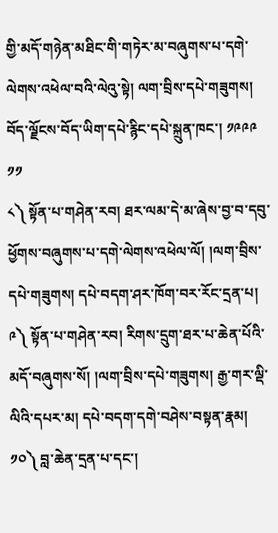གྱི་མདོ་གཉེན་མཐིང་གི་གཏེར་མ་བཞུགས་པ་དགེ་ལེགས་འཕེལ་བའི་ལེའུ་སྟེ། ལག་བྲིས་དཔེ་གཟུགས། བོད་ལྗོངས་བོད་ཡིག་དཔེ་རྙིང་དཔེ་སྐྲུན་ཁང་། ༡༩༩༩ ༡༡
༨༽ སྟོན་པ་གཤེན་རབ། ཐར་ལམ་དེ་མ་ཞེས་བྱ་བ་དབུ་ཕྱོགས་བཞུགས་པ་དགེ་ལེགས་འཕེལ་ལོ། །ལག་བྲིས་དཔེ་གཟུགས། དཔེ་བདག་ཤར་ཁོག་བར་རོང་དྲན་པ།
༩༽ སྟོན་པ་གཤེན་རབ། རིགས་དྲུག་ཐར་པ་ཆེན་པོའི་མདོ་བཞུགས་སོ། །ལག་བྲིས་དཔེ་གཟུགས། རྒྱ་གར་ལྡི་ལིའི་དཔར་མ། དཔེ་བདག་དགེ་བཤེས་བསྟན་རྣམ།
༡༠༽ བླ་ཆེན་དྲན་པ་དང་།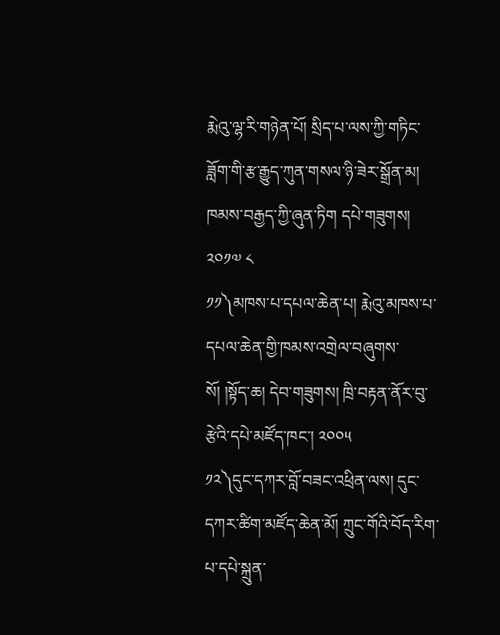རྨེའུ་ལྷ་རི་གཉེན་པོ། སྲིད་པ་ལས་ཀྱི་གཏིང་ཟློག་གི་རྩ་རྒྱུད་ཀུན་གསལ་ཉི་ཟེར་སྒྲོན་མ། ཁམས་བརྒྱད་ཀྱི་ཞུན་ཏིག དཔེ་གཟུགས། ༢༠༡༧ ༨
༡༡༽མཁས་པ་དཔལ་ཆེན་པ། རྨེའུ་མཁས་པ་དཔལ་ཆེན་གྱི་ཁམས་འགྲེལ་བཞུགས་སོ། །སྟོད་ཆ། དེབ་གཟུགས། ཁྲི་བརྟན་ནོར་བུ་རྩེའི་དཔེ་མཛོད་ཁང་། ༢༠༠༥
༡༢༽དུང་དཀར་བློ་བཟང་འཕྲིན་ལས། དུང་དཀར་ཚིག་མཛོད་ཆེན་མོ། ཀྲུང་གོའི་བོད་རིག་པ་དཔེ་སྐྲུན་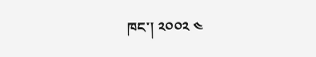ཁང་། ༢༠༠༢ ༤